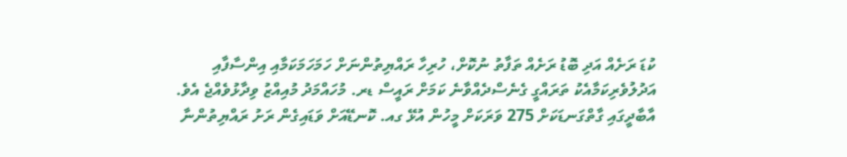ކުޑަ ރަށެއް އަދި ބޮޑު ރަށެއް ތަފާތު ނުކޮށް، ހުރިހާ ރައްޔިތުންނަށް ހަމަހަމަކަމާއި އިންސާފާއި އަދުލުވެރިކަމާއެކު ތަރައްގީ ގެނެސްދެއްވާނެ ކަމަށް ރައީސް ޑރ. މުހައްމަދު މުއިއްޒު ވިދާޅުވެއްޖެ އެވެ.
އާބާދީގައި ގާތްގަނޑަކަށް 275 ވަރަކަށް މީހުން އުޅޭ ގއ. ކޮނޑޭއަށް ވަޑައިގެން ރަށު ރައްޔިތުންނާ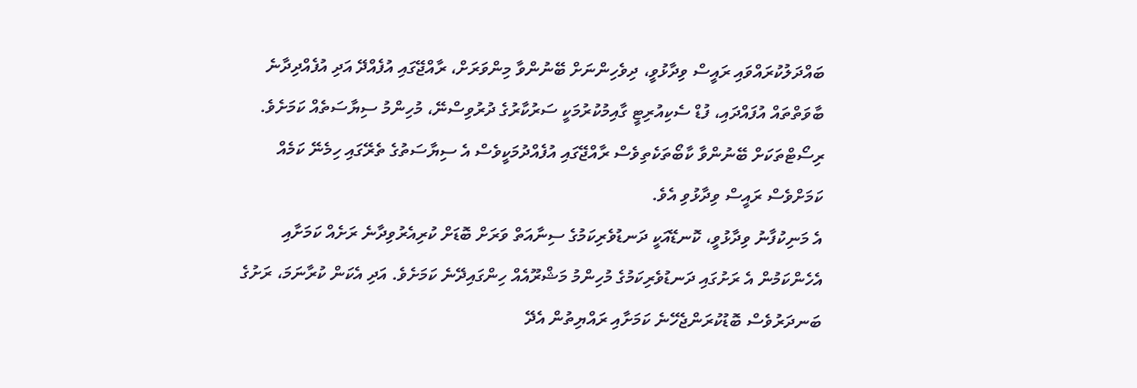ބައްދަލުކުރައްވައި ރައީސް ވިދާޅުވީ، ދިވެހިންނަށް ބޭނުންވާ މިންވަރަށް، ރާއްޖޭގައި އުފެއްދޭ އަދި އުފެއްދިދާނެ ބާވަތްތައް އުފައްދައި، ފުޑް ސެކިއުރިޓީ ގާއިމުކުރުމަކީ ސަރުކާރުގެ ދުރުވިސްނޭ، މުހިންމު ސިޔާސަތެއް ކަމަށެވެ.
ރިސޯޓްތަކަށް ބޭނުންވާ ކާބޯތަކެތިވެސް ރާއްޖޭގައި އުފެއްދުމަކީވެސް އެ ސިޔާސަތުގެ ތެރޭގައި ހިމެނޭ ކަމެއް ކަމަށްވެސް ރައީސް ވިދާޅުވި އެވެ.
އެ މަނިކުފާނު ވިދާޅުވީ، ކޮނޑޭއަކީ ދަނޑުވެރިކަމުގެ ސިނާއަތް ވަރަށް ބޮޑަށް ކުރިއެރުވިދާނެ ރަށެއް ކަމަށާއި އެހެންކަމުން އެ ރަށުގައި ދަނޑުވެރިކަމުގެ މުހިންމު މަޝްރޫއެއް ހިންގައިދޭނެ ކަމަށެވެ. އަދި އެކަން ކުރާނަމަ، ރަށުގެ ބަނދަރުވެސް ބޮޑުކުރަންޖެހޭނެ ކަމަށާއި ރައްޔިތުން އެދޭ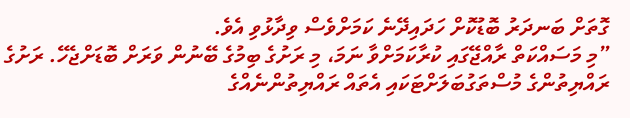ގޮތަށް ބަނދަރު ބޮޑުކޮށް ހަދައިދޭނެ ކަމަށްވެސް ވިދާޅުވި އެވެ.
”މި މަސައްކަތް ރާއްޖޭގައި ކުރާކަމަށްވާ ނަމަ، މި ރަށުގެ ބިމުގެ ބޭނުން ވަރަށް ބޮޑަށްޖެހޭ. ރަށުގެ ރައްޔިތުންގެ މުސްތަގުބަލަށްޓަކައި އެތައް ރައްޔިތުންނެއްގެ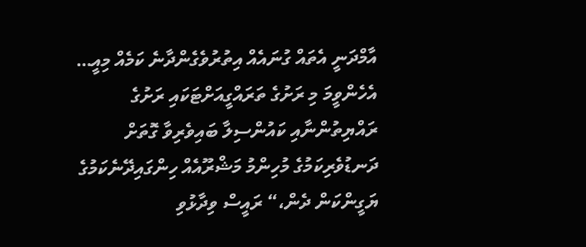އާމްދަނީ އެތައް ގުނައެއް އިތުރުވެގެންދާނެ ކަމެއް މިއީ… އެހެންވީމަ މި ރަށުގެ ތަރައްގީއަށްޓަކައި ރަށުގެ ރައްޔިތުންނާއި ކައުންސިލާ ބައިވެރިވާ ގޮތަށް ދަނޑުވެރިކަމުގެ މުހިންމު މަޝްރޫއެއް ހިންގައިދޭނެކަމުގެ ޔަގީންކަން ދެން،“ ރައީސް ވިދާޅުވި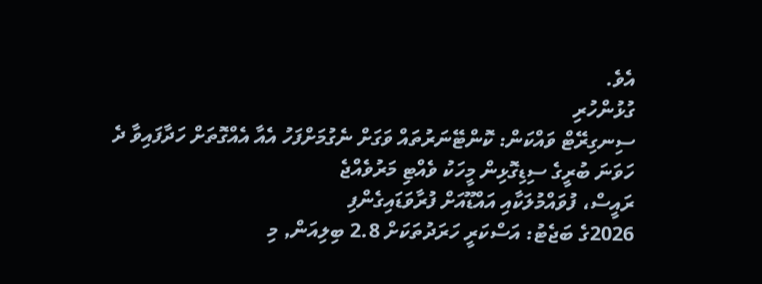އެވެ.
ގުޅުންހުރި
ސިނގިރޭޓް ވައްކަން: ކޮންޓޭނަރުތައް ވަގަށް ނެގުމަށްފަހު އެއާ އެއްގޮތަށް ހަދާފައިވާ ދެ
ހަވަނަ ބުރީގެ ސިޑިގޮޅިން މީހަކު ވެއްޓި މަރުވެއްޖެ
ރައީސް، ފުވައްމުލަކާއި އައްޑޫއަށް ފުރާވަޑައިގެންފި
2026ގެ ބަޖެޓު: އަސްކަރީ ހަރަދުތަކަށް 2.8 ބިލިއަން, މި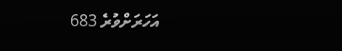އަހަރަށްވުރެ 683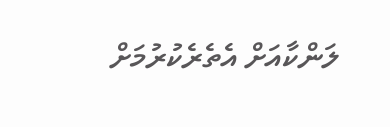ލަންކާއަށް އެތެރެކުރުމަށް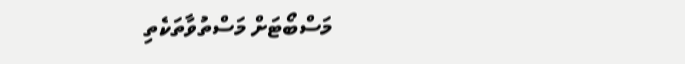މަސްބޯޓަށް މަސްތުވާތަކެތި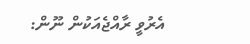އެރުވީ ރާއްޖެއަކުން ނޫން: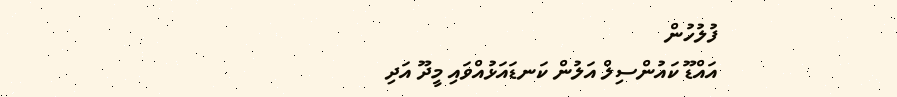ފުލުހުން
އައްޑޫ ކައުންސިލް އަލުން ކަނޑައަޅުއްވައި މީދޫ އަދި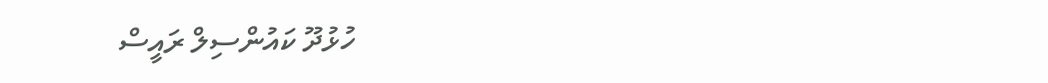ހުޅުދޫ ކައުންސިލް ރައީސް